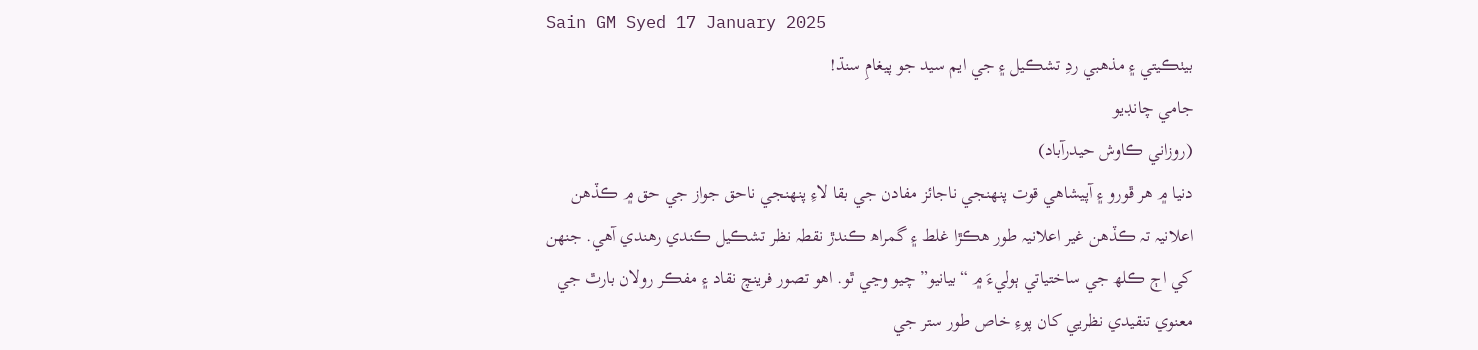Sain GM Syed 17 January 2025
بیٺڪیتي ۽ مذھبي ردِ تشڪیل ۽ جي ایم سید جو پیغامِ سنڌ!
جامي چانڊیو
(روزاني ڪاوش حیدرآباد)
دنیا ۾ ھر ڦورو ۽ آپیشاھي قوت پنھنجي ناجائز مفادن جي بقا لاءِ پنھنجي ناحق جواز جي حق ۾ ڪڏھن اعلانیہ تہ ڪڏھن غیر اعلانیہ طور ھڪڙا غلط ۽ گمراھ ڪندڙ نقطہ نظر تشڪیل ڪندي رھندي آھي. جنھن کي اڄ ڪلھ جي ساختیاتي ٻوليءَ ۾ “بیانیو” چیو وڃي ٿو. اھو تصور فرینچ نقاد ۽ مفڪر رولان بارٿ جي معنوي تنقیدي نظریي کان پوءِ خاص طور ستر جي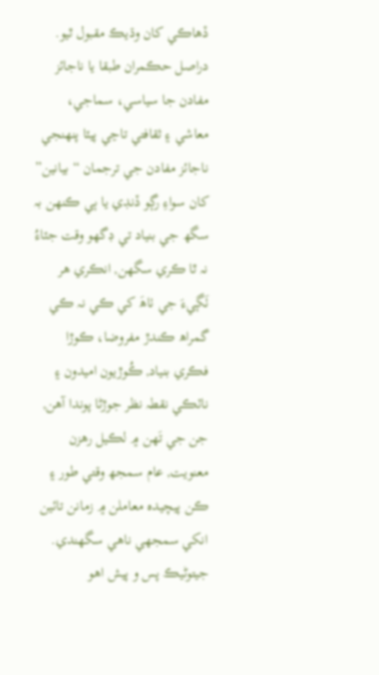ڏھاڪي کان وڌیڪ مقبول ٿیو. دراصل حڪمران طبقا یا ناجائز مفادن جا سیاسي، سماجي، معاشي ۽ ثقافتي تاڃي پیٽا پنھنجي ناجائز مفادن جي ترجمان “بیانین” کان سواءِ رڳو ڏنڊي یا ٻي ڪنھن بہ سگھ جي بنیاد تي ڊگھو وقت جٽاءُ نہ ٿا ڪري سگھن, انڪري ھر ٺَڳيءَ جي ٺاھَ کي ڪي نہ ڪي گمراھ ڪندڙ مفروضا، ڪوڙا فڪري بنیاد, ڪُوڙیون امیدون ۽ ناٽڪي نقطہ نظر جوڙڻا پوندا آھن, جن جي تَھن ۾ لڪیل رھزن معنویت, عام سمجھ وقتي طور ۽ ڪن پیچیدہ معاملن ۾ زمانن تائین انکي سمجھي ناھي سگھندي. جیتوڻیڪ پس و پیش اھو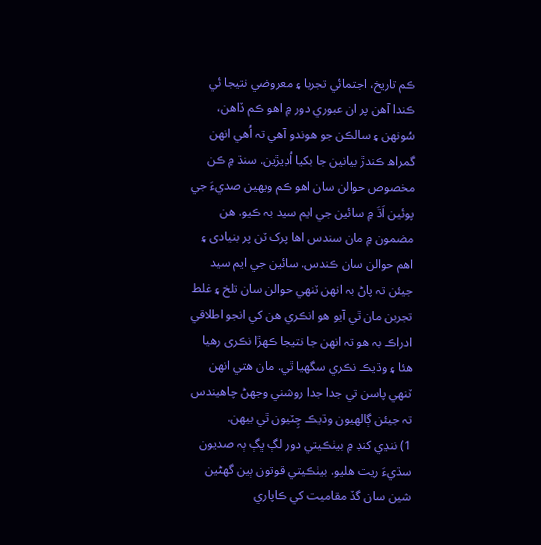ڪم تاریخ، اجتمائي تجربا ۽ معروضي نتیجا ئي ڪندا آھن پر ان عبوري دور ۾ اھو ڪم ڏاھن، سُونھن ۽ سالڪن جو ھوندو آھي تہ اُھي انھن گمراھ ڪندڙ بیانین جا بکیا اُڊیڙین. سنڌ ۾ ڪن مخصوص حوالن سان اھو ڪم ویھین صديءَ جي پوئین اَڌَ ۾ سائین جي ایم سید بہ ڪیو. ھن مضمون ۾ مان سندس اھا پرک ٽن پر بنیادی ۽ اھم حوالن سان ڪندس. سائین جي ایم سید جیئن تہ پاڻ بہ انھن ٽنھي حوالن سان تلخ ۽ غلط تجربن مان ٿي آیو ھو انڪري ھن کي انجو اطلاقي ادراڪ بہ ھو تہ انھن جا نتیجا ڪھڙا نڪری رھیا ھئا ۽ وڌیڪ نڪري سگھیا ٿي. مان ھتي انھن ٽنھي پاسن تي جدا جدا روشني وجھڻ چاھیندس تہ جیئن ڳالھیون وڌیڪ چِٽیون ٿي بیھن.
1) ننڍي کنڊ ۾ بیٺڪیتي دور لڳ ڀڳ ٻہ صدیون سڌيءَ ریت ھلیو. بیٺڪیتي قوتون ٻین گھڻین شین سان گڏ مقامیت کي ڪاپاري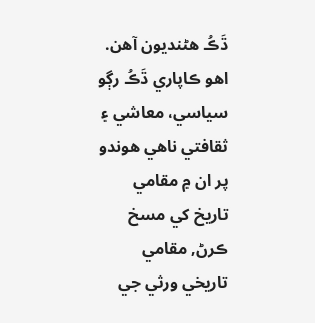ڌَڪُ ھڻندیون آھن. اھو ڪاپاري ڌَڪُ رڳو سیاسي، معاشي ۽ ثقافتي ناھي ھوندو پر ان ۾ مقامي تاریخ کي مسخ ڪرڻ, مقامي تاریخي ورثي جي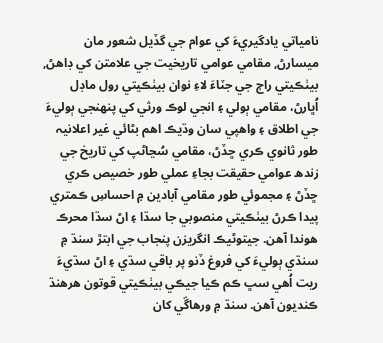نامیاتي یادگیريءَ کي عوام جي گڏیل شعور مان میسارڻ, مقامي عوامي تاریخیت جي علامتن کي ڊاھڻ, بیٺڪیتي راڄ جي جٽاءَ لاءِ نوان بیٺڪیتي رول ماڊل اُڀارڻ، مقامي ٻولي ۽ انجي لوڪ ورثي کي پنھنجي ٻوليءَ جي اطلاق ۽ واھپي سان وڌیڪ اھم بڻائي غیر اعلانیہ طور ثانوي ڪري ڇڏڻ، مقامي سُڃاڻپ کي تاریخ جي زندھ عوامي حقیقت بجاءِ عملي طور خصیص ڪري ڇڏڻ ۽ مجموئي طور مقامي آبادین ۾ احساسِ ڪمتري پیدا ڪرڻ بیٺڪیتي منصوبي جا سڌا ۽ اڻ سڌا محرڪ ھوندا آھن. جیتوڻیڪ انگریزن پنجاب جي ابتڙ سنڌ ۾ سنڌي ٻوليءَ کي فروغ ڏنو پر باقي سڌي ۽ اڻ سڌيءَ ریت اُھي سڀ ڪم ڪیا جیڪي بیٺڪیتي قوتون ھرھنڌ ڪندیون آھن. سنڌ ۾ ورھاڱي کان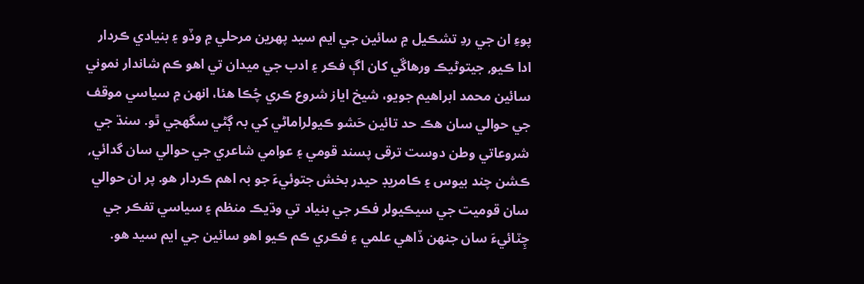پوءِ ان جي ردِ تشڪیل ۾ سائین جي ایم سید پھرین مرحلي ۾ وڏو ۽ بنیادي ڪردار ادا ڪیو, جیتوڻیڪ ورھاڱي کان اڳ فڪر ۽ ادب جي میدان تي اھو ڪم شاندار نموني سائین محمد ابراھیم جویو، شیخ ایاز شروع ڪري چُڪا ھئا، انھن ۾ سیاسي موقف جي حوالي سان ھڪ حد تائین حَشو ڪیولراماڻي کي بہ ڳڻي سگھجي ٿو. سنڌ جي شروعاتي وطن دوست ترقی پسند قومي ۽ عوامي شاعري جي حوالي سان گدائي, ڪشن چند بیوس ۽ ڪامریڊ حیدر بخش جتوئيءَ جو بہ اھم ڪردار ھو. پر ان حوالي سان قومیت جي سیڪیولر فڪر جي بنیاد تي وڌیڪ منظم ۽ سیاسي تفڪر جي چِٽائيءَ سان جنھن ڏاھي علمي ۽ فڪري ڪم ڪیو اھو سائین جي ایم سید ھو.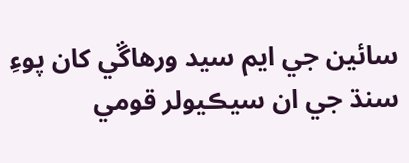سائین جي ایم سید ورھاڱي کان پوءِ سنڌ جي ان سیڪیولر قومي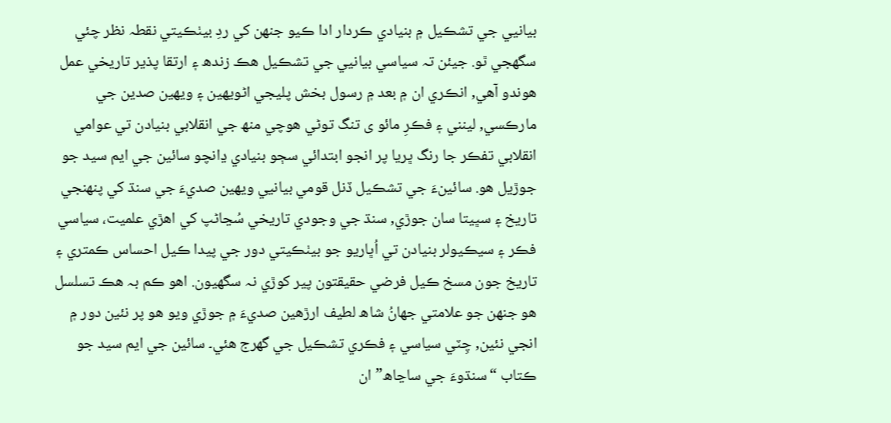بیانیي جي تشڪیل ۾ بنیادي ڪردار ادا ڪیو جنھن کي ردِ بیٺڪیتي نقطہ نظر چئي سگھجي ٿو. جیئن تہ سیاسي بیانیي جي تشڪیل ھڪ زندھ ۽ ارتقا پذیر تاریخي عمل ھوندو آھي, انڪري ان ۾ بعد ۾ رسول بخش پلیجي اڻویھین ۽ ویھین صدین جي مارڪسي, لینني ۽ فڪرِ مائو ی تنگ توڻي ھوچي منھ جي انقلابي بنیادن تي عوامي انقلابي تفڪر جا رنگ ڀریا پر انجو ابتدائي سڄو بنیادي ڍانچو سائین جي ایم سید جو جوڙیل ھو. سائینءَ جي تشڪیل ڏنل قومي بیانیي ویھین صديءَ جي سنڌ کي پنھنجي تاریخ ۽ سڀیتا سان جوڙي, سنڌ جي وجودي تاریخي سُڃاڻپ کي اھڙي علمیت، سیاسي فڪر ۽ سیڪیولر بنیادن تي اُڀاریو جو بیٺڪیتي دور جي پیدا ڪیل احساس ڪمتري ۽ تاریخ جون مسخ ڪیل فرضي حقیقتون پیر کوڙي نہ سگھیون. اھو ڪم بہ ھڪ تسلسل ھو جنھن جو علامتي جھانُ شاھ لطیف ارڙھین صديءَ ۾ جوڙي ویو ھو پر نئین دور ۾ انجي نئین, چِٽي سیاسي ۽ فڪري تشڪیل جي گھرج ھئي۔ سائین جي ایم سید جو ڪتاب “سنڌوءَ جي ساڃاھ” ان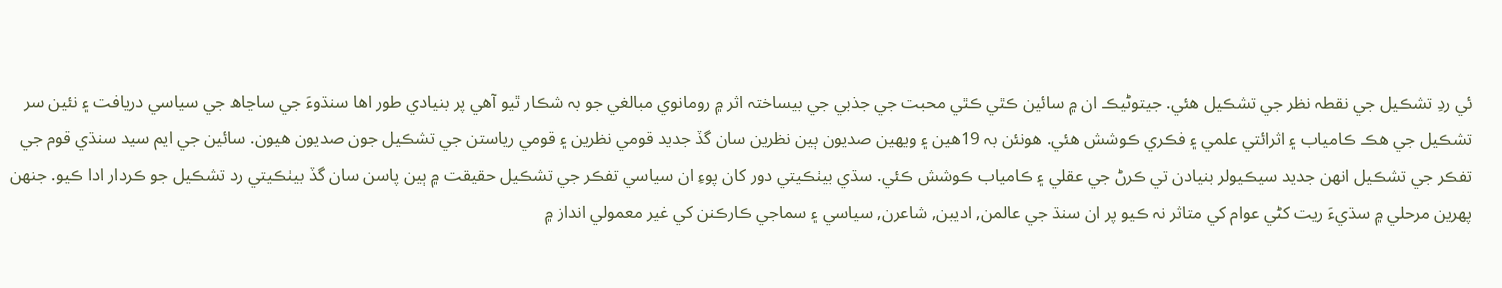ئي ردِ تشڪیل جي نقطہ نظر جي تشڪیل ھئي. جیتوڻیڪ ان ۾ سائین ڪٿي ڪٿي محبت جي جذبي جي بیساختہ اثر ۾ رومانوي مبالغي جو بہ شڪار ٿیو آھي پر بنیادي طور اھا سنڌوءَ جي ساڃاھ جي سیاسي دریافت ۽ نئین سر تشڪیل جي ھڪ ڪامیاب ۽ اثرائتي علمي ۽ فڪري ڪوشش ھئي. ھونئن بہ 19ھین ۽ ویھین صدیون ٻین نظرین سان گڏ جدید قومي نظرین ۽ قومي ریاستن جي تشڪیل جون صدیون ھیون. سائین جي ایم سید سنڌي قوم جي تفڪر جي تشڪیل انھن جدید سیڪیولر بنیادن تي ڪرڻ جي عقلي ۽ ڪامیاب ڪوشش ڪئي. سڌي بیٺڪیتي دور کان پوءِ ان سیاسي تفڪر جي تشڪیل حقیقت ۾ ٻین پاسن سان گڏ بیٺڪیتي رد تشڪیل جو ڪردار ادا ڪیو. جنھن پھرین مرحلي ۾ سڌيءَ ریت کڻي عوام کي متاثر نہ ڪیو پر ان سنڌ جي عالمن, ادیبن, شاعرن, سیاسي ۽ سماجي ڪارڪنن کي غیر معمولي انداز ۾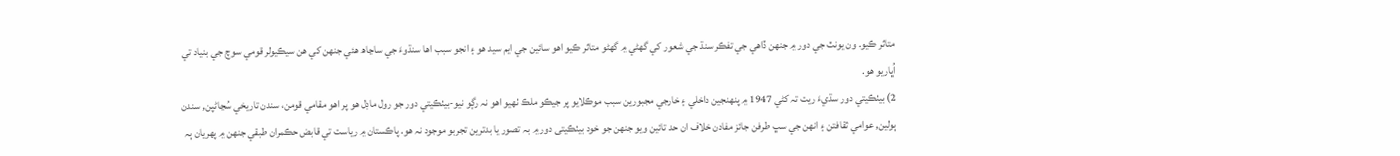متاثر ڪیو. ون یونٽ جي دور ۾ جنھن ڏاھي جي تفڪر سنڌ جي شعور کي گھڻي ۾ گھڻو متاثر ڪیو اھو سائین جي ایم سید ھو ۽ انجو سبب اھا سنڌوءَ جي ساڃاھ ھئي جنھن کي ھن سیڪیولر قومي سوچ جي بنیاد تي اُڀاریو ھو.
2) بیٺڪیتي دور سڌيءَ ریت تہ کڻي 1947 ۾ پنھنجین داخلي ۽ خارجي مجبورین سبب موڪلایو پر جیڪو ملڪ ٺھیو اھو نہ رڳو نیو-بیٺڪیتي دور جو رول ماڊل ھو پر اھو مقامي قومن، سندن تاریخي سُڃاڻپن, سندن ٻولین, عوامي ثقافتن ۽ انھن جي سڀ طرفن جائز مفادن خلاف ان حد تائین ویو جنھن جو خود بیٺڪیتی دور ۾ بہ تصور یا بدترین تجربو موجود نہ ھو. پاڪستان ۾ ریاست تي قابض حڪمران طبقي جنھن ۾ پھریان ٻہ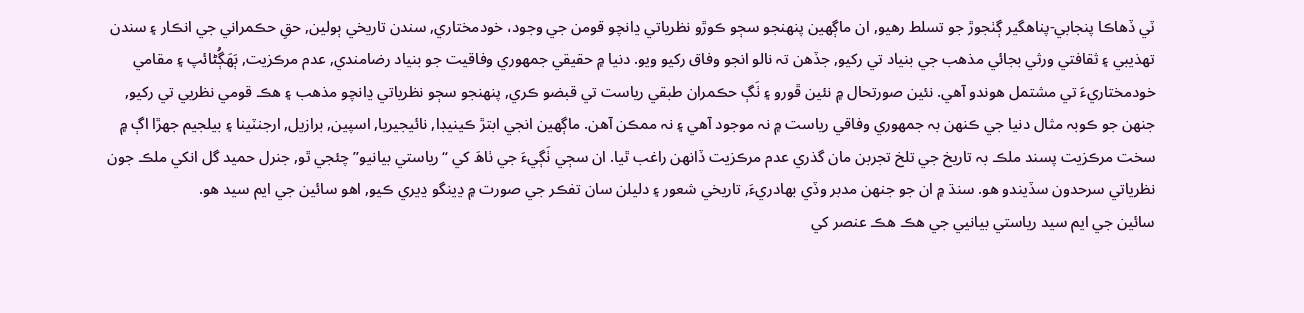ٽي ڏھاڪا پنجابي-پناھگیر ڳٺجوڙ جو تسلط رھیو, ان ماڳھین پنھنجو سڄو ڪوڙو نظریاتي ڍانچو قومن جي وجود، خودمختاري, سندن تاریخي ٻولین, حقِ حڪمراني جي انڪار ۽ سندن تھذیبي ۽ ثقافتي ورثي بجائي مذھب جي بنیاد تي رکیو, جڏھن تہ نالو انجو وفاق رکیو ویو. دنیا ۾ حقیقي جمھوري وفاقیت جو بنیاد رضامندي, عدم مرڪزیت, ٻَھَڳُڻائپ ۽ مقامي خودمختاريءَ تي مشتمل ھوندو آھي. نئین صورتحال ۾ نئین ڦورو ۽ ٺَڳ حڪمران طبقي ریاست تي قبضو ڪري, پنھنجو سڄو نظریاتي ڍانچو مذھب ۽ ھڪ قومي نظریي تي رکیو, جنھن جو ڪوبہ مثال دنیا جي ڪنھن بہ جمھوري وفاقي ریاست ۾ نہ موجود آھي ۽ نہ ممڪن آھن. ماڳھین انجي ابتڙ ڪینیڊا, نائیجیریا, اسپین, برازیل, ارجنٽینا ۽ بیلجیم جھڙا اڳ ۾ سخت مرڪزیت پسند ملڪ بہ تاریخ جي تلخ تجربن مان گذري عدم مرڪزیت ڏانھن راغب ٿیا. ان سڄي ٺَڳيءَ جي ٺاھَ کي “ریاستي بیانیو” چئجي ٿو, جنرل حمید گل انکي ملڪ جون نظریاتي سرحدون سڏیندو ھو. سنڌ ۾ ان جو جنھن مدبر وڏي بھادريءَ, تاریخي شعور ۽ دلیلن سان تفڪر جي صورت ۾ ڍینگو ڍیري ڪیو, اھو سائین جي ایم سید ھو.
سائین جي ایم سید ریاستي بیانیي جي ھڪ ھڪ عنصر کي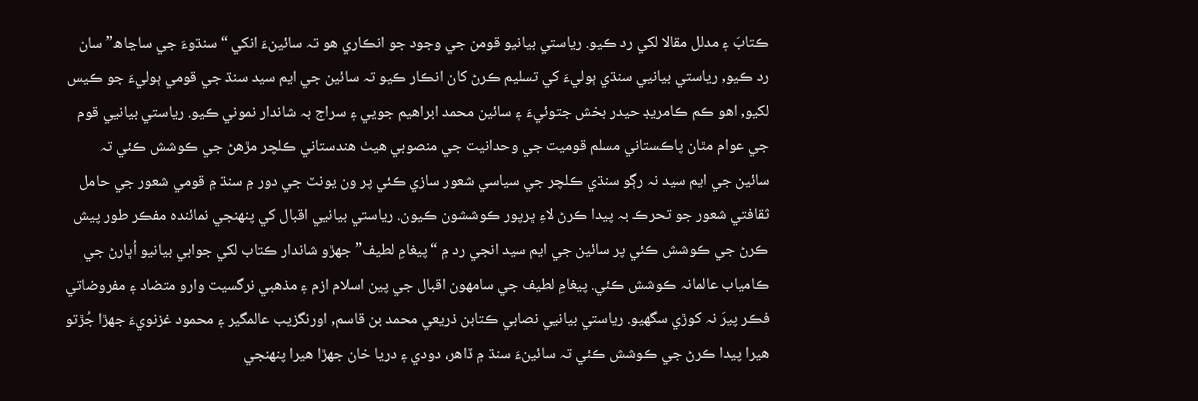ڪتابَ ۽ مدلل مقالا لکي رد ڪیو. ریاستي بیانیو قومن جي وجود جو انڪاري ھو تہ سائینءَ انکي “سنڌوءَ جي ساڃاھ” سان رد ڪیو, ریاستي بیانیي سنڌي ٻوليءَ کي تسلیم ڪرڻ کان انڪار ڪیو تہ سائین جي ایم سید سنڌ جي قومي ٻوليءَ جو ڪیس لکیو, اھو ڪم ڪامریڊ حیدر بخش جتوئيءَ ۽ سائین محمد ابراھیم جویي ۽ سراج بہ شاندار نموني ڪیو. ریاستي بیانیي قوم جي عوام مٿان پاڪستاني مسلم قومیت جي وحدانیت جي منصوبي ھیٺ ھندستاني ڪلچر مڙھڻ جي ڪوشش ڪئي تہ سائین جي ایم سید نہ رڳو سنڌي ڪلچر جي سیاسي شعور سازي ڪئي پر ون یونٽ جي دور ۾ سنڌ ۾ قومي شعور جي حامل ثقافتي شعور جو تحرڪ بہ پیدا ڪرڻ لاءِ ڀرپور ڪوششون ڪیون. ریاستي بیانیي اقبال کي پنھنجي نمائندہ مفڪر طور پیش ڪرڻ جي ڪوشش ڪئي پر سائین جي ایم سید انجي رد ۾ “پیغامِ لطیف” جھڙو شاندار ڪتاب لکي جوابي بیانیو اُڀارڻ جي ڪامیاب عالمانہ ڪوشش ڪئي. پیغامِ لطیف جي سامھون اقبال جي پین اسلام ازم ۽ مذھبي نرگسیت وارو متضاد ۽ مفروضاتي فڪر پیرَ نہ کوڙي سگھیو. ریاستي بیانیي نصابي ڪتابن ذریعي محمد بن قاسم, اورنگزیب عالمگیر ۽ محمود غزنويءَ جھڙا جُڙتو ھیرا پیدا ڪرڻ جي ڪوشش ڪئي تہ سائینءَ سنڌ ۾ ڏاھر، دودي ۽ دریا خان جھڙا ھیرا پنھنجي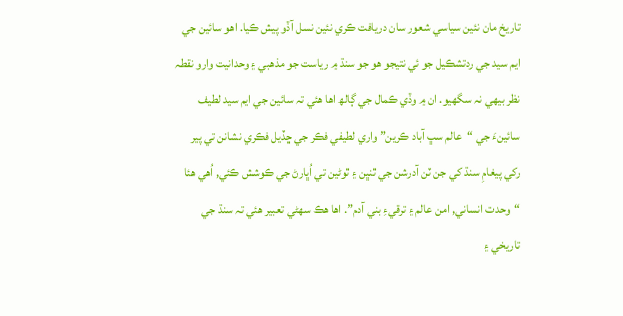تاریخ مان نئین سیاسي شعور سان دریافت ڪري نئین نسل آڏو پیش ڪیا. اھو سائین جي ایم سید جي ردتشڪیل جو ئي نتیجو ھو جو سنڌ ۾ ریاست جو مذھبي ۽ وحدانیت وارو نقطہ نظر بیھي نہ سگھیو. ان ۾ وڏي ڪمال جي ڳالھ اھا ھئي تہ سائین جي ایم سید لطیف سائینءَ جي “عالم سڀ آباد ڪرین” واري لطیفي فڪر جي ڇڏیل فڪري نشانن تي پیر رکي پیغامِ سنڌ کي جن ٽن آدرشن جي ٿنڀن ۽ ٿوڻین تي اُڀارڻ جي ڪوشش ڪئي, اُھي ھئا “وحدت انساني, امن عالم ۽ ترقيءِ بني آدم”. اھا ھڪ سھڻي تعبیر ھئي تہ سنڌ جي تاریخي ۽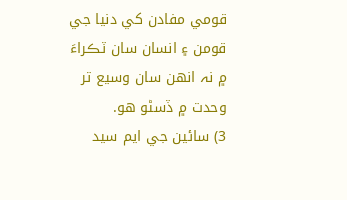قومي مفادن کي دنیا جي قومن ۽ انسان سان ٽڪراءَ ۾ نہ انھن سان وسیع تر وحدت ۾ ڏسڻو ھو.
3) سائین جي ایم سید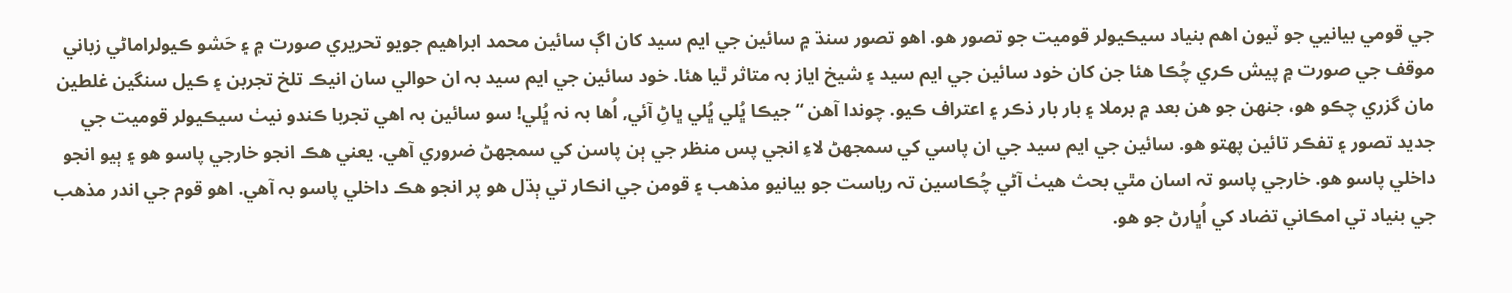جي قومي بیانیي جو ٽیون اھم بنیاد سیڪیولر قومیت جو تصور ھو. اھو تصور سنڌ ۾ سائین جي ایم سید کان اڳ سائین محمد ابراھیم جویو تحریري صورت ۾ ۽ حَشو ڪیولراماڻي زباني موقف جي صورت ۾ پیش ڪري چُڪا ھئا جن کان خود سائین جي ایم سید ۽ شیخ ایاز بہ متاثر ٿیا ھئا. خود سائین جي ایم سید بہ ان حوالي سان انیڪ تلخ تجربن ۽ ڪیل سنگین غلطین مان گزري چڪو ھو، جنھن جو ھن بعد ۾ برملا ۽ بار بار ذڪر ۽ اعتراف ڪیو. چوندا آھن “جیڪا ڀُلي ڀُلي ڀاڻِ آئي, اُھا بہ نہ ڀُلي! سو سائین بہ اھي تجربا ڪندو نیٺ سیڪیولر قومیت جي جدید تصور ۽ تفڪر تائین پھتو ھو. سائین جي ایم سید جي ان پاسي کي سمجھڻ لاءِ انجي پس منظر جي ٻن پاسن کي سمجھڻ ضروري آھي. یعني ھڪ انجو خارجي پاسو ھو ۽ ٻیو انجو داخلي پاسو ھو. خارجي پاسو تہ اسان مٿي بحث ھیٺ آڻي چُڪاسین تہ ریاست جو بیانیو مذھب ۽ قومن جي انڪار تي ٻڌل ھو پر انجو ھڪ داخلي پاسو بہ آھي. اھو قوم جي اندر مذھب جي بنیاد تي امڪاني تضاد کي اُڀارڻ جو ھو.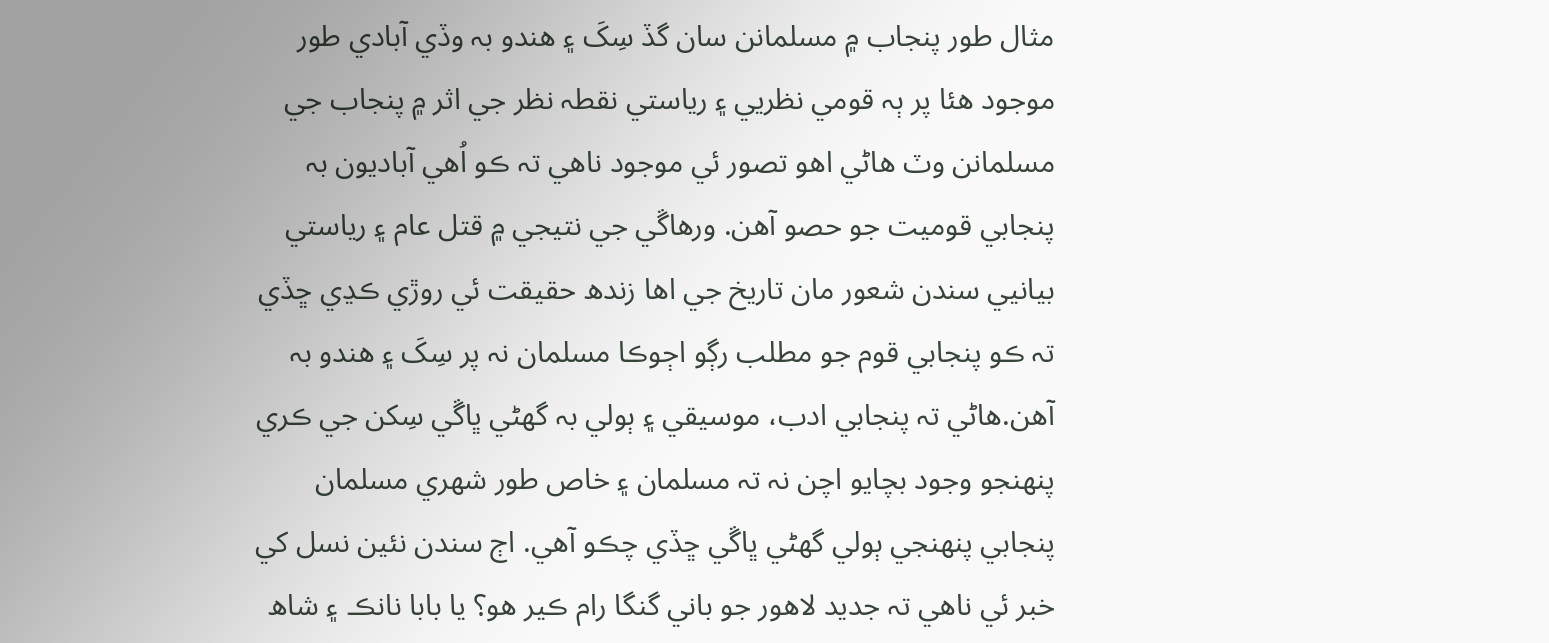مثال طور پنجاب ۾ مسلمانن سان گڏ سِکَ ۽ ھندو بہ وڏي آبادي طور موجود ھئا پر ٻہ قومي نظریي ۽ ریاستي نقطہ نظر جي اثر ۾ پنجاب جي مسلمانن وٽ ھاڻي اھو تصور ئي موجود ناھي تہ ڪو اُھي آبادیون بہ پنجابي قومیت جو حصو آھن. ورھاڱي جي نتیجي ۾ قتل عام ۽ ریاستي بیانیي سندن شعور مان تاریخ جي اھا زندھ حقیقت ئي روڙي ڪڍي ڇڏي تہ ڪو پنجابي قوم جو مطلب رڳو اڄوڪا مسلمان نہ پر سِکَ ۽ ھندو بہ آھن.ھاڻي تہ پنجابي ادب، موسیقي ۽ ٻولي بہ گھڻي ڀاڱي سِکن جي ڪري پنھنجو وجود بچایو اچن نہ تہ مسلمان ۽ خاص طور شھري مسلمان پنجابي پنھنجي ٻولي گھڻي ڀاڱي ڇڏي چڪو آھي. اڄ سندن نئین نسل کي خبر ئي ناھي تہ جدید لاھور جو باني گنگا رام ڪیر ھو؟ یا بابا نانڪ ۽ شاھ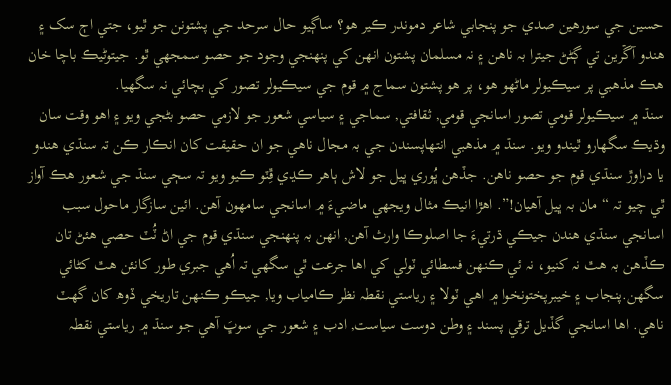حسین جي سورھین صدي جو پنجابي شاعر دموندر ڪیر ھو؟ ساڳیو حال سرحد جي پشتونن جو ٿیو، جتي اڄ سک ۽ ھندو آڱرین تي ڳڻڻ جیترا بہ ناھن ۽ نہ مسلمان پشتون انھن کي پنھنجي وجود جو حصو سمجھي ٿو. جیتوڻیڪ باچا خان ھڪ مذھبي پر سیڪیولر ماڻھو ھو، پر ھو پشتون سماج ۾ قوم جي سیڪیولر تصور کي بچائي نہ سگھیا.
سنڌ ۾ سیڪیولر قومي تصور اسانجي قومي, ثقافتي, سماجي ۽ سیاسي شعور جو لازمي حصو بڻجي ویو ۽ اھو وقت سان وڌیڪ سگھارو ٿیندو ویو. سنڌ ۾ مذھبي انتھاپسندن جي بہ مجال ناھي جو ان حقیقت کان انڪار ڪن تہ سنڌي ھندو یا دراوڙ سنڌي قوم جو حصو ناھن. جڏھن ڀُوري ڀیل جو لاش ٻاھر ڪڍي ڦِٽو ڪیو ویو تہ سڄي سنڌ جي شعور ھڪ آواز ٿي چیو تہ “مان بہ ڀیل آھیان!”. اھڙا انیڪ مثال ویجھي ماضيءَ ۾ اسانجي سامھون آھن. ائین سازگار ماحول سبب اسانجي سنڌي ھندن جیڪي ڌرتيءَ جا اصلوڪا وارث آھن, انھن بہ پنھنجي سنڌي قوم جي اڻ ٽُٽ حصي ھئڻ تان ڪڏھن بہ ھٿ نہ کنیو، نہ ئي ڪنھن فسطائي ٽولي کي اھا جرعت ٿي سگھي تہ اُھي جبري طور کانئن ھٿ کڻائي سگھن.پنجاب ۽ خیبرپختونخوا ۾ اھي ٽولا ۽ ریاستي نقطہ نظر ڪامیاب ویا, جیڪو ڪنھن تاریخي ڏوھ کان گھٽ ناھي. اھا اسانجي گڏیل ترقي پسند ۽ وطن دوست سیاست, ادب ۽ شعور جي سوڀَ آھي جو سنڌ ۾ ریاستي نقطہ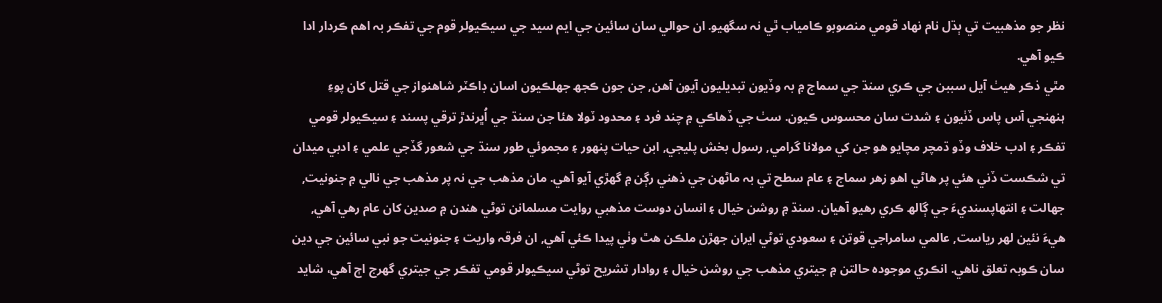نظر جو مذھبیت تي ٻڌل نام نھاد قومي منصوبو ڪامیاب ٿي نہ سگھیو. ان حوالي سان سائین جي ایم سید جي سیڪیولر قوم جي تفڪر بہ اھم ڪردار ادا ڪیو آھي.
مٿي ذڪر ھیٺ آیل سببن جي ڪري سنڌ جي سماج ۾ بہ وڏیون تبدیلیون آیون آھن, جن جون ڪجھ جھلڪیون اسان ڊاڪٽر شاھنواز جي قتل کان پوءِ ہنھنجي آس پاس ڏٺیون ۽ شدت سان محسوس ڪیون. سٺ جي ڏھاڪي ۾ چند فرد ۽ محدود ٽولا ھئا جن سنڌ جي اُڀرندڙ ترقي پسند ۽ سیڪیولر قومي تفڪر ۽ ادب خلاف وڏو ڌمچر مچایو ھو جن کي مولانا گرامي, رسول بخش پلیجي, ابن حیات پنھور ۽ مجموئي طور سنڌ جي شعور گڏجي علمي ۽ ادبي میدان تي شڪست ڏني ھئي پر ھاڻي اھو زھر سماج ۽ عام سطح تي بہ ماڻھن جي ذھني رڳن ۾ گھڙي آیو آھي. مان مذھب جي نہ پر مذھب جي نالي ۾ جنونیت, جھالت ۽ انتھاپسنديءَ جي ڳالھ ڪري رھیو آھیان. سنڌ ۾ روشن خیال ۽ انسان دوست مذھبي روایت مسلمانن توڻي ھندن ۾ صدین کان عام رھي آھي, ھيءَ نئین لھر ریاست, عالمي سامراجي قوتن ۽ سعودي توڻي ایران جھڙن ملڪن ھٿ وٺي پیدا ڪئي آھي, ان فرقہ واریت ۽ جنونیت جو نبي سائین جي دین سان ڪوبہ تعلق ناھي. انڪري موجودہ حالتن ۾ جیتري مذھب جي روشن خیال ۽ روادار تشریح توڻي سیڪیولر قومي تفڪر جي جیتري گھرج اڄ آھي، شاید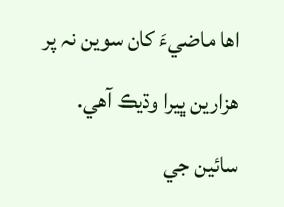اھا ماضيءَ کان سوین نہ پر ھزارین ڀیرا وڌیڪ آھي.
سائین جي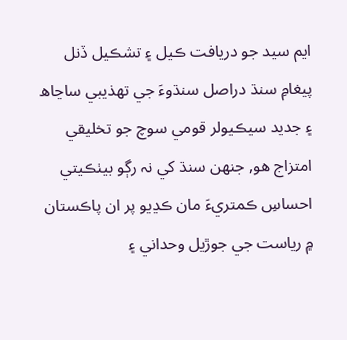ایم سید جو دریافت ڪیل ۽ تشڪیل ڏنل پیغامِ سنڌ دراصل سنڌوءَ جي تھذیبي ساڃاھ ۽ جدید سیڪیولر قومي سوچ جو تخلیقي امتزاج ھو, جنھن سنڌ کي نہ رڳو بیٺڪیتي احساسِ ڪمتريءَ مان ڪڍیو پر ان پاڪستان ۾ ریاست جي جوڙیل وحداني ۽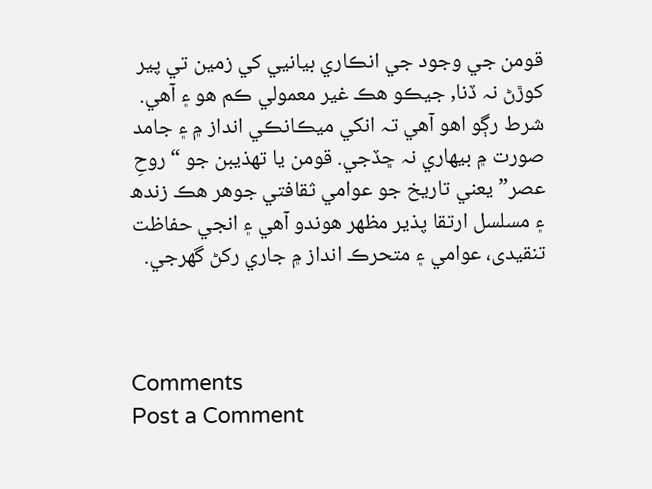قومن جي وجود جي انڪاري بیانیي کي زمین تي پیر کوڙڻ نہ ڏنا, جیڪو ھڪ غیر معمولي ڪم ھو ۽ آھي. شرط رڳو اھو آھي تہ انکي میڪانڪي انداز ۾ ۽ جامد صورت ۾ بیھاري نہ ڇڏجي. قومن یا تھذیبن جو “روحِ عصر” یعني تاریخ جو عوامي ثقافتي جوھر ھڪ زندھ ۽ مسلسل ارتقا پذیر مظھر ھوندو آھي ۽ انجي حفاظت تنقیدی، عوامي ۽ متحرڪ انداز ۾ جاري رکڻ گھرجي.



Comments
Post a Comment